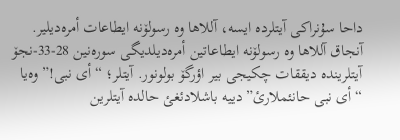داحا سۇنراکی آیتلردە ایسە، آللاها وە رسولۆنە ایطاعات أمرەدیلیر. آنجاق آللاها وە رسولۆنە ایطاعاتین أمرەدیلدیگی سورەنین 28-33-نجۆ آیتلریندە دیققات چکیجی بیر اؤرگۆ بولونور. آیتلر؛ “أی نبی!” وەیا “أی نبی حانئملارئ” دییە باشلادئغئ حالدە آیتلرین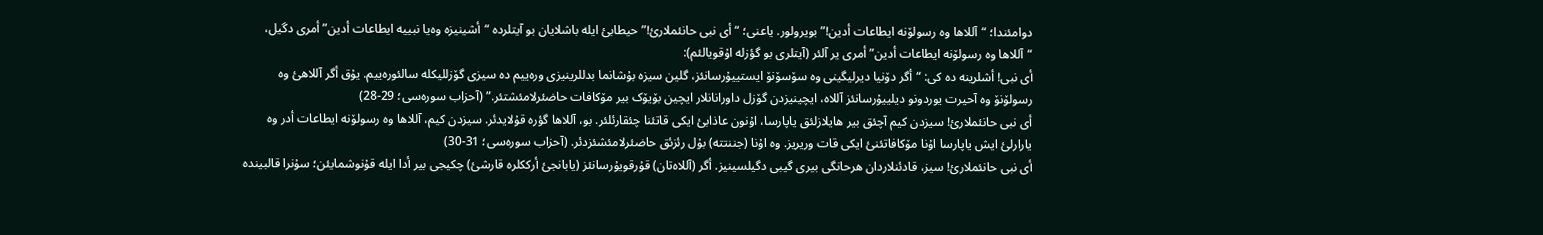دوامئندا؛ “آللاها وە رسولۆنە ایطاعات أدین!” بویرولور. یاعنی؛ “أی نبی حانئملارئ!” حیطابئ ایلە باشلایان بو آیتلردە “أشینیزە وەیا نبییە ایطاعات أدین” أمری دگیل، “آللاها وە رسولۆنە ایطاعات أدین” أمری یر آلئر (آیتلری بو گؤزلە اۇقویالئم):
أی نبی! أشلرینە دە کی: “أگر دۆنیا دیرلیگینی وە سۆسۆنۆ ایستییۇرسانئز، گلین سیزە بۇشانما بدللرینیزی ورەییم دە سیزی گۆزللیکلە سالئورەییم. یۇق أگر آللاهئ وە رسولۆنۆ وە آحیرت یوردونو دیلییۇرسانئز آللاە، ایچینیزدن گۆزل داورانانلار ایچین بۆیۆک بیر مۆکافات حاضئرلامئشتئر.” (آحزاب سورەسی؛ 29-28)
أی نبی حانئملارئ! سیزدن کیم آچئق بیر هایلازلئق یاپارسا، اۇنون عاذابئ ایکی قاتئنا چئقارئلئر. بو، آللاها گؤرە قۇلایدئر. سیزدن کیم، آللاها وە رسولۆنە ایطاعات أدر وە یارارلئ ایش یاپارسا اۇنا مۆکافاتئنئ ایکی قات وریریز. وە اۇنا (جننتتە) بۇل رئزئق حاضئرلامئشئزدئر. (آحزاب سورەسی؛ 31-30)
أی نبی حانئملارئ! سیز، قادئنلاردان هرحانگی بیری گیبی دگیلسینیز. أگر (آللاەتان) قۇرقویۇرسانئز (یابانجئ أرککلرە قارشئ) چکیجی بیر أدا ایلە قۇنوشمایئن؛ سۇنرا قالبیندە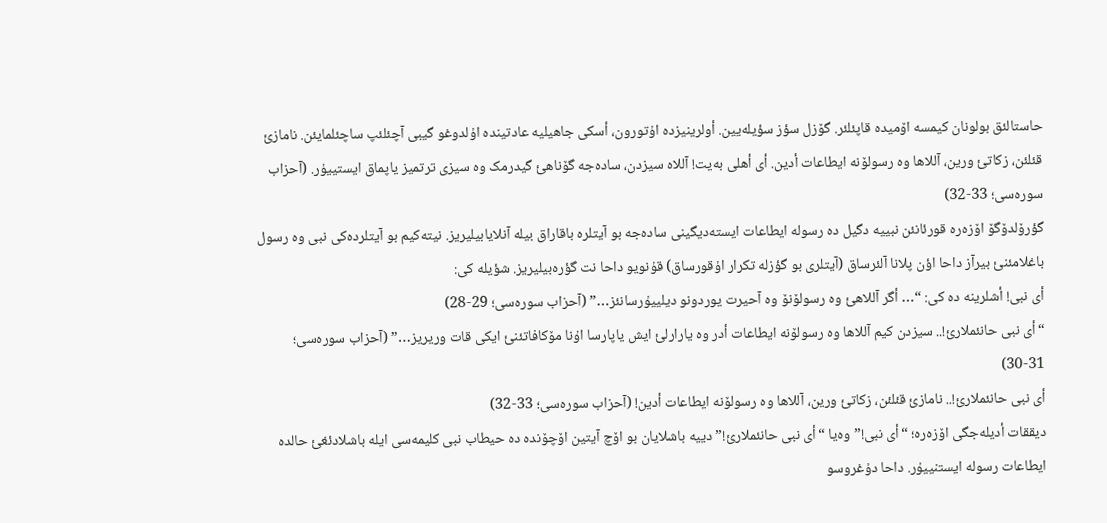حاستالئق بولونان کیمسە اۆمیدە قاپئلئر. گۆزل سؤز سؤیلەیین. أولرینیزدە اۇتورون، أسکی جاهیلیە عادتیندە اۇلدوغو گیبی آچئلئپ ساچئلمایئن. نامازئ قئلئن، زکاتئ ورین، آللاها وە رسولۆنە ایطاعات أدین. أی أهلی بەیت! آللاە سیزدن، سادەجە گۆناهئ گیدرمک وە سیزی ترتمیز یاپماق ایستییۇر. (آحزاب سورەسی؛ 33-32)
گؤرۆلدۆگۆ اۆزەرە قورئانئن نبییە دگیل دە رسولە ایطاعات ایستەدیگینی سادەجە بو آیتلرە باقاراق بیلە آنلایابیلیریز. نیتەکیم بو آیتلردەکی نبی وە رسول باغلامئنئ بیرآز داحا اؤن پلانا آلئرساق (آیتلری بو گؤزلە تکرار اۇقورساق) قۇنویو داحا نت گؤرەبیلیریز. شؤیلە کی:
أی نبی! أشلرینە دە کی: “… أگر آللاهئ وە رسولۆنۆ وە آحیرت یوردونو دیلییۇرسانئز…” (آحزاب سورەسی؛ 29-28)
“أی نبی حانئملارئ!.. سیزدن کیم آللاها وە رسولۆنە ایطاعات أدر وە یارارلئ ایش یاپارسا اۇنا مۆکافاتئنئ ایکی قات وریریز…” (آحزاب سورەسی؛ 31-30)
أی نبی حانئملارئ!.. نامازئ قئلئن، زکاتئ ورین، آللاها وە رسولۆنە ایطاعات أدین! (آحزاب سورەسی؛ 33-32)
دیققات أدیلەجگی اۆزەرە؛ “أی نبی!” وەیا “أی نبی حانئملارئ!” دییە باشلایان بو اۆچ آیتین اۆچۆندە دە حیطاب نبی کلیمەسی ایلە باشلادئغئ حالدە ایطاعات رسولە ایستنییۇر. داحا دۇغروسو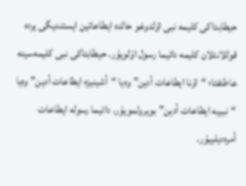حیطابداکی کلیمە نبی اۇلدوغو حالدە ایطاعاتین ایستندیگی یردە قوللانئلان کلیمە دائیما رسول اۇلویۇر. حیطابتاکی نبی کلیمەسینە عاطئفتا؛ “اۇنا ایطاعات أدین” وەیا “أشینیزە ایطاعات أدین” وەیا “نبییە ایطاعات أدین” بویرولمویۇر. دائیما رسولە ایطاعات أمرەدیلییۇر.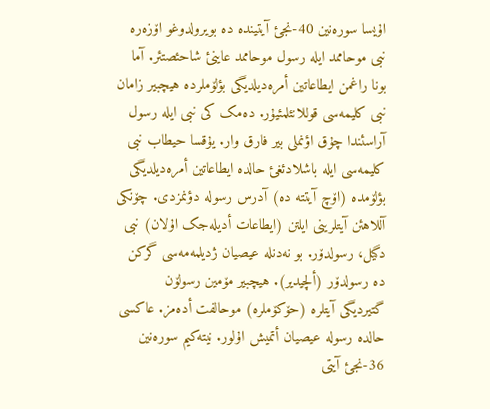اۇیسا سورەنین 40-نجئ آیتیندە دە بویرولدوغو اۆزەرە نبی موحاممد ایلە رسول موحاممد عاینئ شاحئصتئر. آما بونا راغمن ایطاعاتین أمرەدیلدیگی بؤلۆملردە هیچبیر زامان نبی کلیمەسی قوللانئلمئیۇر. دەمک کی نبی ایلە رسول آراسئندا چۇق اؤنملی بیر فارق وار. یۇقسا حیطاب نبی کلیمەسی ایلە باشلادئغئ حالدە ایطاعاتین أمرەدیلدیگی بؤلۆمدە (اۆچ آیتتە دە) آدرس رسولە دؤنمزدی. چۆنکی آللاهئن آیتلرینی ایلتن (ایطاعات أدیلەجک اۇلان) نبی دگیل، رسولدۆر. بو نەدنلە عیصیان ژدیلمەمەسی گرکن دە رسولدۆر (ألچیدیر). هیچبیر مۆمین رسولۆن گتیردیگی آیتلرە (حۆکۆملرە) موحالفت أدەمز. عاکسی حالدە رسولە عیصیان أتمیش اۇلور. نیتەکیم سورەنین 36-نجئ آیتی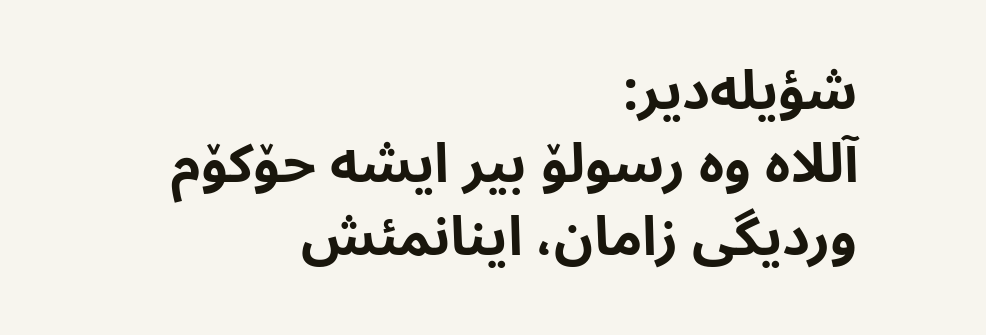شؤیلەدیر:
آللاە وە رسولۆ بیر ایشە حۆکۆم وردیگی زامان، اینانمئش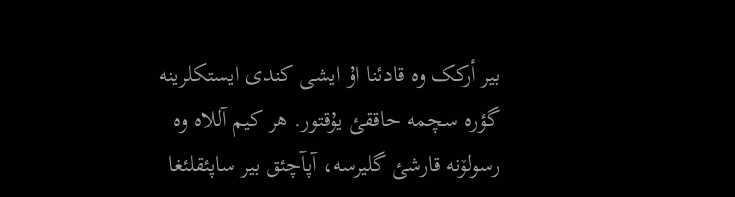بیر أرکک وە قادئنا اۇ ایشی کندی ایستکلرینە گؤرە سچمە حاققئ یۇقتور. هر کیم آللاە وە رسولۆنە قارشئ گلیرسە، آپآچئق بیر ساپئقلئغا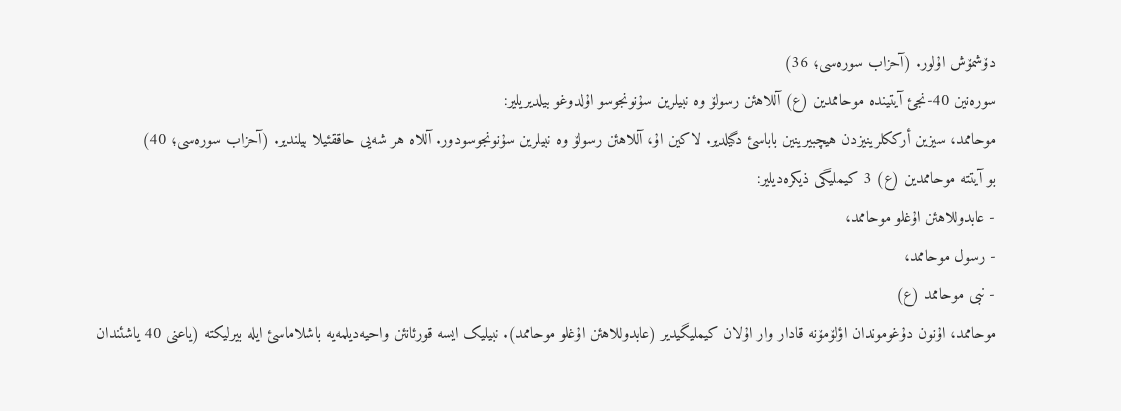دۆشمۆش اۇلور. (آحزاب سورەسی؛ 36)
سورەنین 40-نجئ آیتیندە موحاممدین (ع) آللاهئن رسولۆ وە نبیلرین سۇنونجوسو اۇلدوغو بیلدیریلیر:
موحاممد، سیزین أرککلرینیزدن هیچبیرینین باباسئ دگیلدیر. لاکین اۇ، آللاهئن رسولۆ وە نبیلرین سۇنونجوسودور. آللاە هر شەیی حاققئیلا بیلندیر. (آحزاب سورەسی؛ 40)
بو آیتتە موحاممدین (ع) 3 کیملیگی ذیکرەدیلیر:
- عابدوللاهئن اۇغلو موحاممد،
- رسول موحاممد،
- نبی موحاممد (ع)
موحاممد، اۇنون دۇغوموندان اؤلۆمۆنە قادار وار اۇلان کیملیگیدیر (عابدوللاهئن اۇغلو موحاممد). نبیلیک ایسە قورئانئن واحیەدیلمەیە باشلاماسئ ایلە بیرلیکتە (یاعنی 40 یاشئندان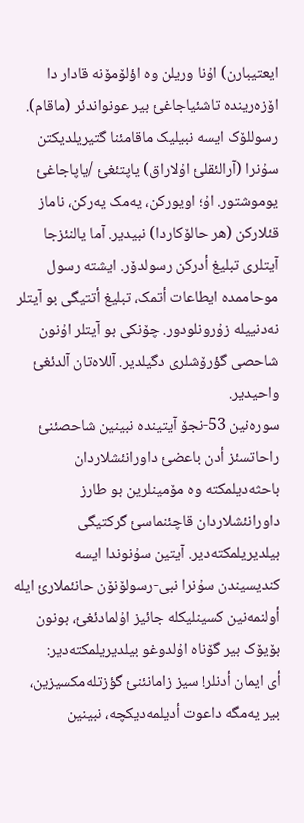ایعتیبارن) اۇنا وریلن وە اؤلۆمۆنە قادار دا اۆزەریندە تاشئیاجاغئ بیر عونواندئر (ماقام). رسوللۆک ایسە نبیلیک ماقامئنا گتیریلدیکتن سۇنرا (آرالئقلئ اۇلاراق) یاپتئغئ /یاپاجاغئ یوموشتور. اۇ؛ اویورکن، یەمک یەرکن، ناماز قئلارکن (هر حالۆکاردا) نبیدیر. آما یالنئزجا آیتلری تبلیغ أدرکن رسولدۆر. ایشتە رسول موحاممدە ایطاعات أتمک، تبلیغ أتتیگی بو آیتلر نەدنییلە زۇرونلودور. چۆنکی بو آیتلر اۇنون شاحصی گؤرۆشلری دگیلدیر. آللاەتان آلدئغئ واحیدیر.
سورەنین 53-نجۆ آیتیندە نبینین شاحصئنئ راحاتسئز أدن باعضئ داورانئشلاردان باحثەدیلمکتە وە مۆمینلرین بو طارز داورانئشلاردان قاچئنماسئ گرکتیگی بیلدیریلمکتەدیر. آیتین سۇنوندا ایسە کندیسیندن سۇنرا نبی-رسولۆنۆن حانئملارئ ایلە أولنمەنین کسینلیکلە جائیز اۇلمادئغئ، بونون بۆیۆک بیر گۆناە اۇلدوغو بیلدیریلمکتەدیر:
أی ایمان أدنلر! سیز زامانئنئ گؤزتلەمکسیزین، بیر یەمگە داعوت أدیلمەدیکچە، نبینین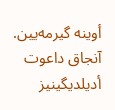أوینە گیرمەیین. آنجاق داعوت أدیلدیگینیز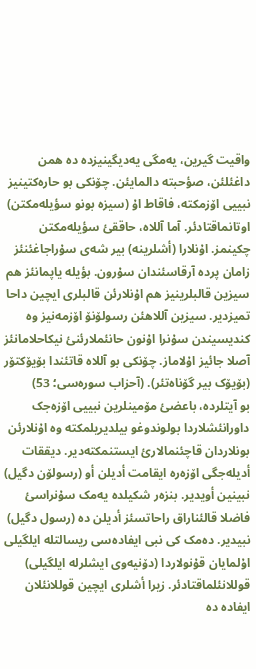واقیت گیرین، یەمگی یەدیگینیزدە دە همن داغئلئن، صؤحبتە دالمایئن. چۆنکی بو حارەکتینیز نبییی اۆزمکتە، فاقاط اۇ (سیزە بونو سؤیلەمکتن) اوتانماقتادئر. آما آللاە، حاققئ سؤیلەمکتن چکینمز. اۇنلارا (أشلرینە) بیر شەی سۇراجاغئنئز زامان پردە آرقاسئندان سۇرون. بؤیلە یاپمانئز هم سیزین قالبلرینیز هم اۇنلارئن قالبلری ایچین داحا تمیزدیر. سیزین آللاهئن رسولۆنۆ اۆزمەنیز وە کندیسیندن سۇنرا اۇنون حانئملارئنئ نیکاحلامانئز آصلا جائیز اۇلاماز. چۆنکی بو آللاە قاتئندا بۆیۆکتۆر (بۆیۆک بیر گۆناەتئر). (آحزاب سورەسی؛ 53)
بو آیتلردە، باعضئ مۆمینلرین نبییی اۆزەجک داورانئشلاردا بولوندوغو بیلدیریلمکتە وە اۇنلارئن بونلاردان قاچئنمالارئ ایستنمکتەدیر. دیققات أدیلەجگی اۆزەرە ایقامت أدیلن أو (رسولۆن دگیل) نبینین أویدیر. بنزەر شکیلدە یەمک سۇنراسئ فاضلا قالئناراق راحاتسئز أدیلن دە (رسول دگیل) نبیدیر. دەمک کی نبی ایفادەسی ریسالتلە ایلگیلی اۇلمایان قۇنولاردا (دۆنیەوی ایشلرلە ایلگیلی) قوللانئلماقتادئر. زیرا أشلری ایچین قوللانئلان ایفادە دە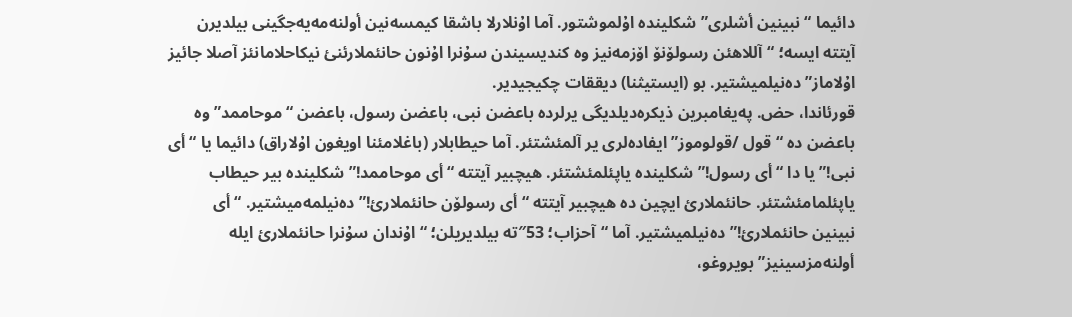دائیما “نبینین أشلری” شکلیندە اۇلموشتور. آما اۇنلارلا باشقا کیمسەنین أولنەمەیەجگینی بیلدیرن آیتتە ایسە؛ “آللاهئن رسولۆنۆ اۆزمەنیز وە کندیسیندن سۇنرا اۇنون حانئملارئنئ نیکاحلامانئز آصلا جائیز اۇلاماز” دەنیلمیشتیر. بو (ایستیثنا) دیققات چکیجیدیر.
قورئاندا، حض. پەیغامبرین ذیکرەدیلدیگی یرلردە باعضن نبی، باعضن رسول، باعضن “موحاممد” وە باعضن دە “قول /قولوموز” ایفادەلری یر آلمئشتئر. آما حیطابلار (باغلامئنا اویغون اۇلاراق) دائیما یا “أی نبی!” یا دا “أی رسول!” شکلیندە یاپئلمئشتئر. هیچبیر آیتتە “أی موحاممد!” شکلیندە بیر حیطاب یاپئلمامئشتئر. حانئملارئ ایچین دە هیچبیر آیتتە “أی رسولۆن حانئملارئ!” دەنیلمەمیشتیر. “أی نبینین حانئملارئ!” دەنیلمیشتیر. آما “آحزاب؛ 53″تە بیلدیریلن؛ “اۇندان سۇنرا حانئملارئ ایلە أولنەمزسینیز” بویروغو،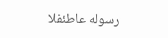رسولە عاطئفلا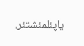یاپئلمئشتئر.